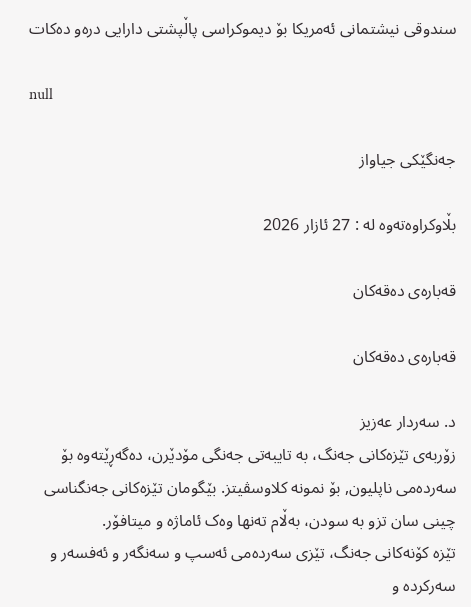سندوقی نیشتمانی ئەمریکا بۆ دیموکراسی پاڵپشتی دارایی درەو دەکات

null

جەنگێکی جیاواز

بڵاوکراوەتەوە لە : 27 ئازار 2026

قەبارەی دەقەکان

قەبارەی دەقەکان

د. سەردار عەزیز
زۆربەی تێزەکانی جەنگ، بە تایبەتی جەنگی مۆدێرن، دەگەڕێتەوە بۆ سەردەمی ناپلیون, بۆ نمونە کلاوسڤیتز. بێگومان تێزەکانی جەنگناسی چینی سان تزو بە سودن، بەڵام تەنها وەک ئاماژە و میتافۆر.
تێزە کۆنەکانی جەنگ، تێزی سەردەمی ئەسپ و سەنگەر و ئەفسەر و سەرکردە و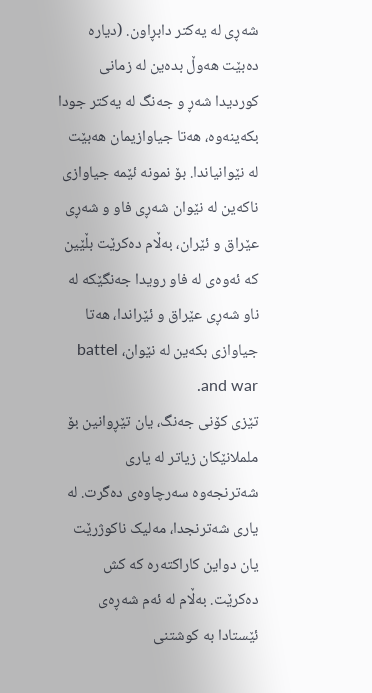شەڕی لە یەکتر دابڕاون. (دیارە دەبێت هەوڵ بدەین لە زمانی کوردیدا شەڕ و جەنگ لە یەکتر جودا بکەینەوە، هەتا جیاوازیمان هەبێت لە نێوانیاندا. بۆ نمونە ئێمە جیاوازی ناکەین لە نێوان شەڕی فاو و شەڕی عێراق و ئێران، بەڵام دەکرێت بڵێین کە ئەوەی لە فاو رویدا جەنگێکە لە ناو شەڕی عێراق و ئێراندا، هەتا جیاوازی بکەین لە نێوان، battel and war.
تێزی کۆنی جەنگ، یان تێڕوانین بۆ ململانێکان زیاتر لە یاری شەترنجەوە سەرچاوەی دەگرت. لە یاری شەترنجدا، مەلیک ناکوژرێت یان دواین کاراکتەرە کە کش دەکرێت. بەڵام لە ئەم شەڕەی ئێستادا بە کوشتنی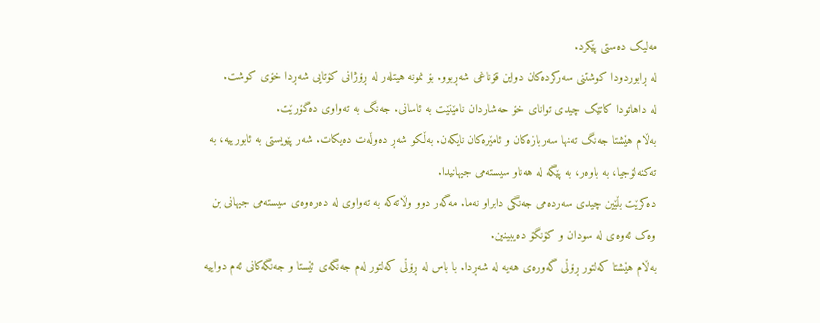مەلیک دەستی پێکرد.
لە ڕابوردودا کوشتنی سەرکردەکان دواین قۆناغی شەڕبوو. بۆ نمونە هیتلەر لە ڕۆژانی کۆتایی شەڕدا خۆی کوشت.
لە داهاتودا کاتێک چیدی توانای خۆ حەشاردان نامێنێت بە ئاسانی. جەنگ بە تەواوی دەگۆرێت.
بەڵام هێشتا جەنگ تەنها سەربازەکان و ئامێرەکان نایکەن. بەڵکو شەڕ دەوڵەت دەیکات. شەر پێویستی بە ئابورییە، بە تەکنەلۆجیا، بە باوەر، بە پێگە لە هەناو سیستەمی جیهانیدا.
دەکرێت بڵێین چیدی سەردەمی جەنگی دابراو نەما. مەگەر دوو وڵاتەکە بە تەواوی لە دەرەوەی سیستەمی جیهانی بن وەک ئەوەی لە سودان و کۆنگۆ دەیبینین.
بەڵام هێشتا کەلتور ڕۆڵی گەورەی هەیە لە شەڕدا. با باس لە ڕۆڵی کەلتور لەم جەنگەی ئێستا و جەنگەکانی ئەم دواییە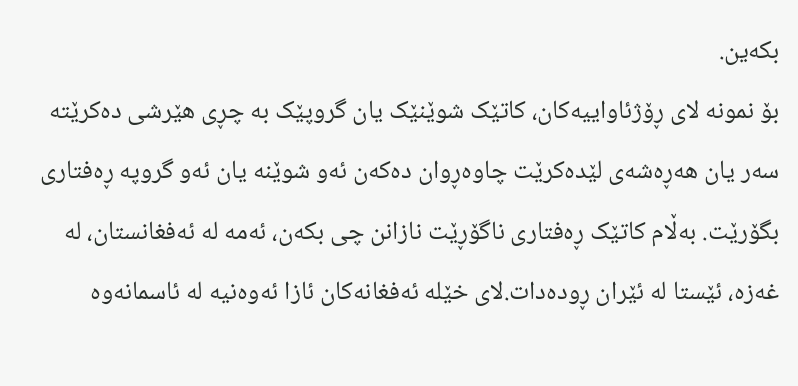بکەین.
بۆ نمونە لای ڕۆژئاواییەکان، کاتێک شوێنێک یان گروپێک بە چڕی هێرشی دەکرێتە سەر یان هەڕەشەی لێدەکرێت چاوەڕوان دەکەن ئەو شوێنە یان ئەو گروپە ڕەفتاری بگۆرێت. بەڵام کاتێک ڕەفتاری ناگۆڕێت نازانن چی بکەن، ئەمە لە ئەفغانستان، لە غەزە، ئێستا لە ئێران ڕودەدات.لای خێلە ئەفغانەکان ئازا ئەوەنیە لە ئاسمانەوە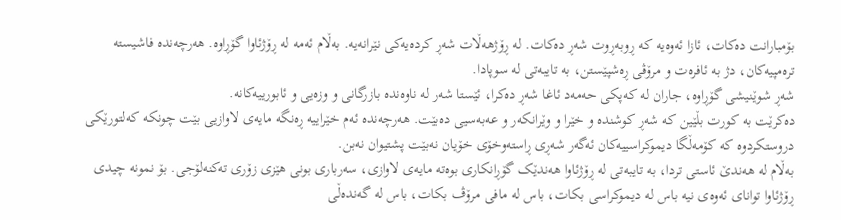بۆمبارانت دەکات، ئازا ئەوەیە کە ڕوبەڕوت شەڕ دەکات. لە ڕۆژهەڵات شەڕ کردەیەکی نێرانەیە. بەڵام ئەمە لە ڕۆژئاوا گۆڕاوە. هەرچەندە فاشیستە ترەمپیەکان، دژ بە ئافرەت و مرۆڤی ڕەشپێستن، بە تایبەتی لە سوپادا.
شەڕ شوێنیشی گۆڕاوە، جاران لە کەپکی حەمەد ئاغا شەڕ دەکرا، ئێستا شەر لە ناوەندە بازرگانی و وزەیی و ئابورییەکانە.
دەکرێت بە کورت بڵێین کە شەڕ کوشندە و خێرا و وێرانکەر و عەبەسیی دەبێت. هەرچەندە ئەم خێراییە ڕەنگە مایەی لاوازیی بێت چونکە کەلتورێکی دروستکردوە کە کۆمەڵگا دیموکراسییەکان ئەگەر شەڕی ڕاستەوخۆی خۆیان نەبێت پشتیوان نەبن.
بەڵام لە هەندێ ئاستی تردا، بە تایبەتی لە ڕۆژئاوا هەندێک گۆڕانکاری بوەتە مایەی لاوازی، سەرباری بونی هێزی زۆری تەکنەلۆجی. بۆ نمونە چیدی ڕۆژئاوا توانای ئەوەی نیە باس لە دیموکراسی بکات، باس لە مافی مرۆڤ بکات، باس لە گەندەڵی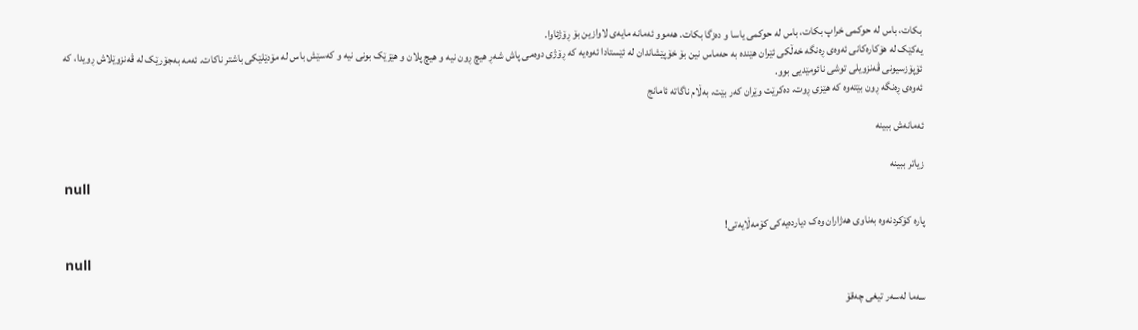بکات، باس لە حوکمی خراپ بکات، باس لە حوکمی یاسا و دەزگا بکات. هەموو ئەمانە مایەی لاوازین بۆ ڕۆژئاوا.
یەکێک لە هۆکارەکانی ئەوەی ڕەنگە خەڵکی ئێران هێندە بە حەماس نین بۆ خۆپێشاندان لە ئێستادا ئەوەیە کە ڕۆژی دوەمی پاش شەڕ هیچ ڕون نیە و هیچ پلان و هێزێک بونی نیە و کەسێش باس لە مۆدێلێکی باشتر ناکات. ئەمە بەجۆرێک لە ڤەنزوێلاش ڕویدا، کە ئۆپۆزسیونی ڤەنزویلی توشی نائومێدیی بوو.
ئەوەی ڕەنگە ڕون بێتەوە کە هێزی ڕوت، دەکرێت وێران کەر بێت، بەڵام ناگاتە ئامانج

ئەمانەش ببینە

زیاتر ببینە
null

پارە کۆکردنەوە بەناوی هەژاران وەک دیاردەیەکی کۆمەڵایەتی!

null

سەما لەسەر تیغى چەقۆ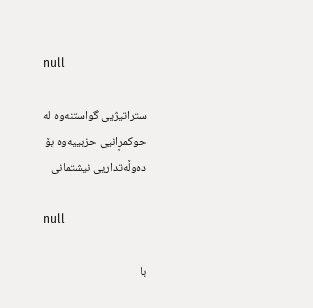null

ستراتیژیی گواستنەوە لە حوکمڕانیی حزبییەوە بۆ دەوڵەتداریی نیشتمانی

null

با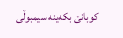کوبانێ بکەینە سیمبوڵی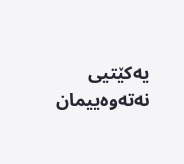یەکێتیی نەتەوەییمان